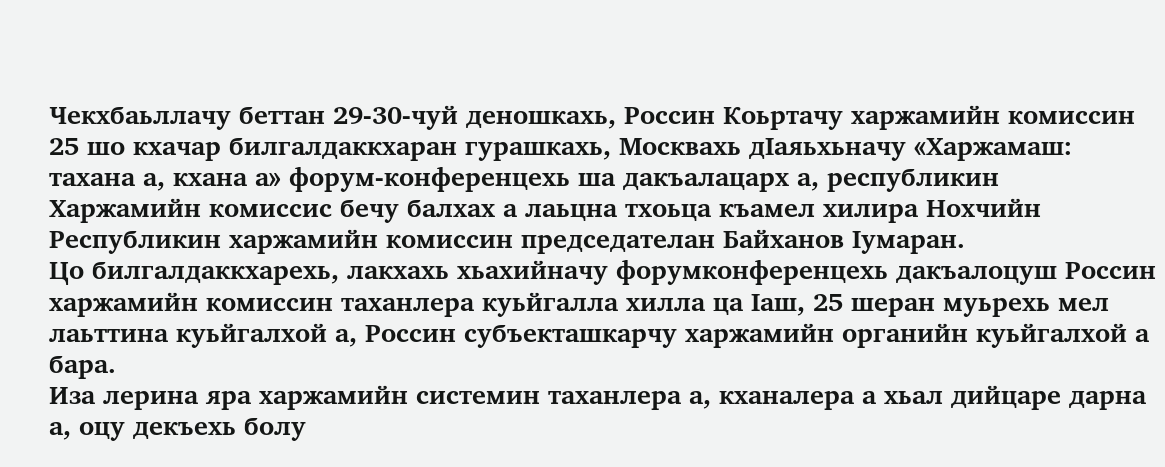Чекхбаьллачу беттан 29-30-чуй деношкахь, Россин Коьртачу харжамийн комиссин 25 шо кхачар билгалдаккхаран гурашкахь, Москвахь дIаяьхьначу «Харжамаш: тахана а, кхана а» форум-конференцехь ша дакъалацарх а, республикин Харжамийн комиссис бечу балхах а лаьцна тхоьца къамел хилира Нохчийн Республикин харжамийн комиссин председателан Байханов Iумаран.
Цо билгалдаккхарехь, лакхахь хьахийначу форумконференцехь дакъалоцуш Россин харжамийн комиссин таханлера куьйгалла хилла ца Iаш, 25 шеран муьрехь мел лаьттина куьйгалхой а, Россин субъекташкарчу харжамийн органийн куьйгалхой а бара.
Иза лерина яра харжамийн системин таханлера а, кханалера а хьал дийцаре дарна а, оцу декъехь болу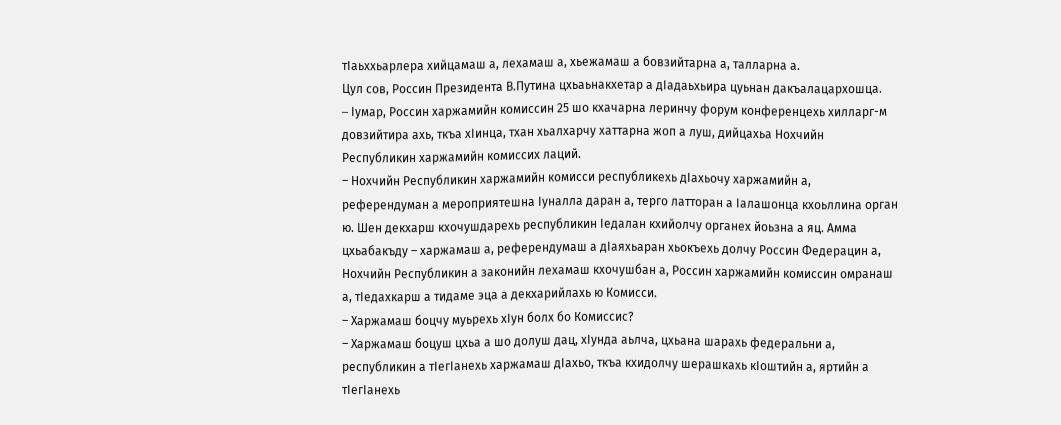тIаьххьарлера хийцамаш а, лехамаш а, хьежамаш а бовзийтарна а, талларна а.
Цул сов, Россин Президента В.Путина цхьаьнакхетар а дIадаьхьира цуьнан дакъалацархошца.
– Iумар, Россин харжамийн комиссин 25 шо кхачарна леринчу форум конференцехь хилларг-м довзийтира ахь, ткъа хIинца, тхан хьалхарчу хаттарна жоп а луш, дийцахьа Нохчийн Республикин харжамийн комиссих лаций.
– Нохчийн Республикин харжамийн комисси республикехь дIахьочу харжамийн а, референдуман а мероприятешна Iуналла даран а, терго латторан а Iалашонца кхоьллина орган ю. Шен декхарш кхочушдарехь республикин Iедалан кхийолчу органех йоьзна а яц. Амма цхьабакъду – харжамаш а, референдумаш а дIаяхьаран хьокъехь долчу Россин Федерацин а, Нохчийн Республикин а законийн лехамаш кхочушбан а, Россин харжамийн комиссин омранаш а, тIедахкарш а тидаме эца а декхарийлахь ю Комисси.
– Харжамаш боцчу муьрехь хIун болх бо Комиссис?
– Харжамаш боцуш цхьа а шо долуш дац, хIунда аьлча, цхьана шарахь федеральни а, республикин а тIегIанехь харжамаш дIахьо, ткъа кхидолчу шерашкахь кIоштийн а, яртийн а тIегIанехь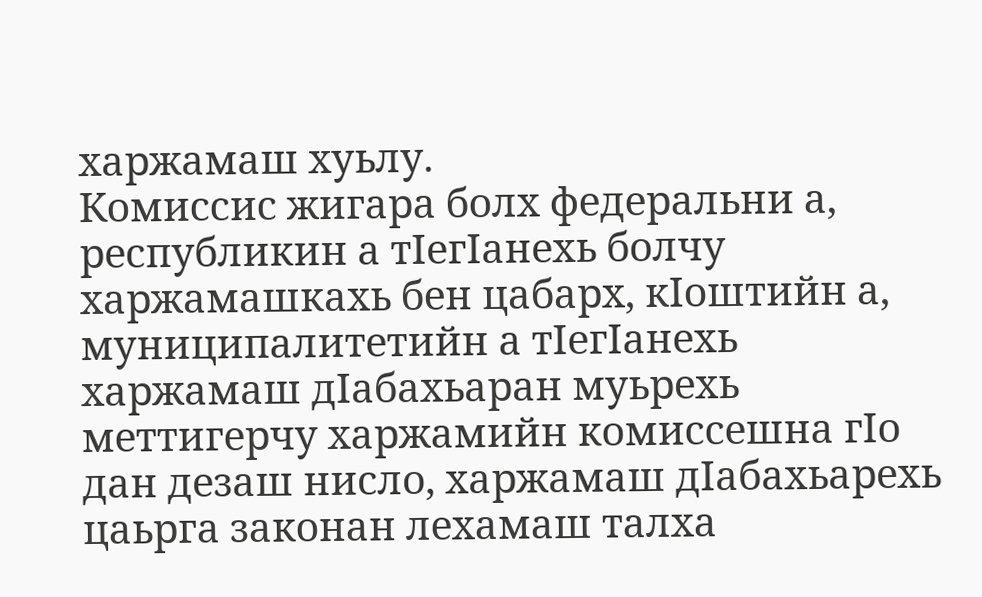харжамаш хуьлу.
Комиссис жигара болх федеральни а, республикин а тIегIанехь болчу харжамашкахь бен цабарх, кIоштийн а, муниципалитетийн а тIегIанехь харжамаш дIабахьаран муьрехь меттигерчу харжамийн комиссешна гIо дан дезаш нисло, харжамаш дIабахьарехь цаьрга законан лехамаш талха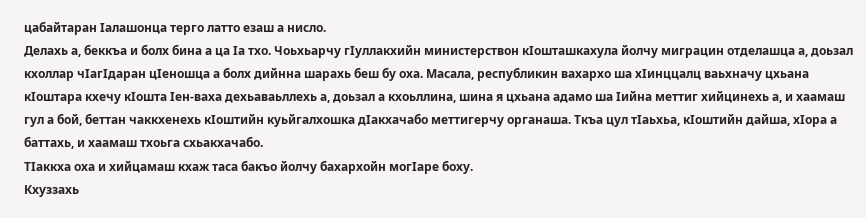цабайтаран Iалашонца терго латто езаш а нисло.
Делахь а, беккъа и болх бина а ца Iа тхо. Чоьхьарчу гIуллакхийн министерствон кIошташкахула йолчу миграцин отделашца а, доьзал кхоллар чIагIдаран цIеношца а болх дийнна шарахь беш бу оха. Масала, республикин вахархо ша хIинццалц ваьхначу цхьана кIоштара кхечу кIошта Iен-ваха дехьаваьллехь а, доьзал а кхоьллина, шина я цхьана адамо ша Iийна меттиг хийцинехь а, и хаамаш гул а бой, беттан чаккхенехь кIоштийн куьйгалхошка дIакхачабо меттигерчу органаша. Ткъа цул тIаьхьа, кIоштийн дайша, хIора а баттахь, и хаамаш тхоьга схьакхачабо.
ТIаккха оха и хийцамаш кхаж таса бакъо йолчу бахархойн могIаре боху.
Кхуззахь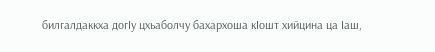билгалдаккха догIу цхьаболчу бахархоша кIошт хийцина ца Iаш,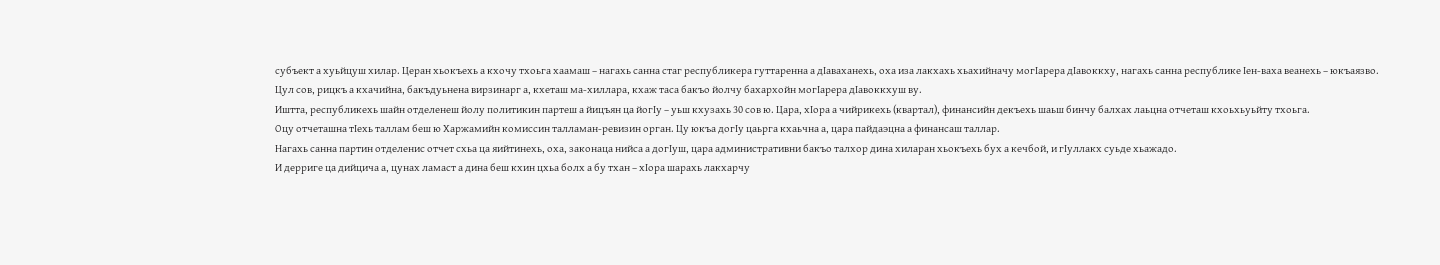субъект а хуьйцуш хилар. Церан хьокъехь а кхочу тхоьга хаамаш – нагахь санна стаг республикера гуттаренна а дIаваханехь, оха иза лакхахь хьахийначу могIарера дIавоккху, нагахь санна республике Iен-ваха веанехь – юкъаязво.
Цул сов, рицкъ а кхачийна, бакъдуьнена вирзинарг а, кхеташ ма-хиллара, кхаж таса бакъо йолчу бахархойн могIарера дIавоккхуш ву.
Иштта, республикехь шайн отделенеш йолу политикин партеш а йицъян ца йогIу – уьш кхузахь 30 сов ю. Цара, хIора а чийрикехь (квартал), финансийн декъехь шаьш бинчу балхах лаьцна отчеташ кхоьхьуьйту тхоьга.
Оцу отчеташна тIехь таллам беш ю Харжамийн комиссин талламан-ревизин орган. Цу юкъа догIу цаьрга кхаьчна а, цара пайдаэцна а финансаш таллар.
Нагахь санна партин отделенис отчет схьа ца яийтинехь, оха, законаца нийса а догIуш, цара административни бакъо талхор дина хиларан хьокъехь бух а кечбой, и гIуллакх суьде хьажадо.
И дерриге ца дийцича а, цунах ламаст а дина беш кхин цхьа болх а бу тхан – хIора шарахь лакхарчу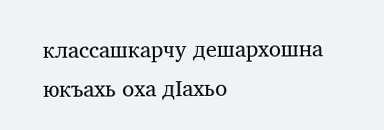классашкарчу дешархошна юкъахь оха дIахьо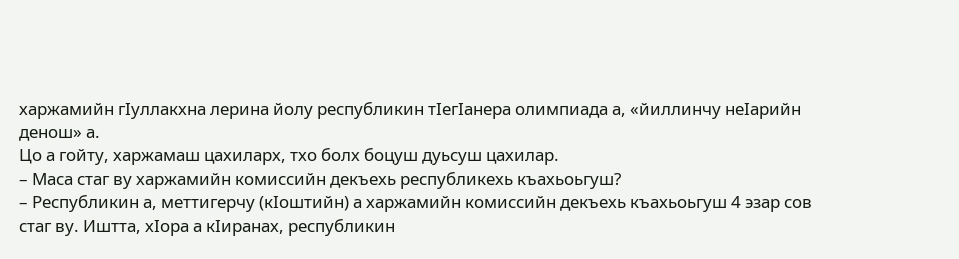харжамийн гIуллакхна лерина йолу республикин тIегIанера олимпиада а, «йиллинчу неIарийн денош» а.
Цо а гойту, харжамаш цахиларх, тхо болх боцуш дуьсуш цахилар.
– Маса стаг ву харжамийн комиссийн декъехь республикехь къахьоьгуш?
– Республикин а, меттигерчу (кIоштийн) а харжамийн комиссийн декъехь къахьоьгуш 4 эзар сов стаг ву. Иштта, хIора а кIиранах, республикин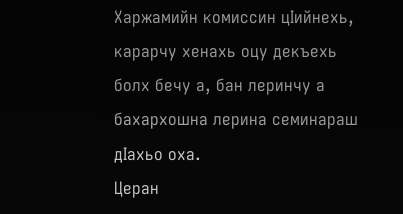Харжамийн комиссин цIийнехь, карарчу хенахь оцу декъехь болх бечу а, бан леринчу а бахархошна лерина семинараш дIахьо оха.
Церан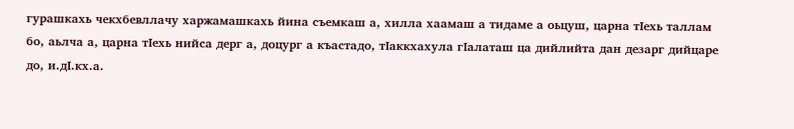гурашкахь чекхбевллачу харжамашкахь йина съемкаш а, хилла хаамаш а тидаме а оьцуш, царна тIехь таллам бо, аьлча а, царна тIехь нийса дерг а, доцург а къастадо, тIаккхахула гIалаташ ца дийлийта дан дезарг дийцаре до, и.дI.кх.а.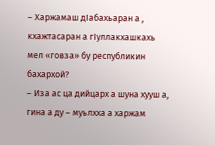– Харжамаш дIабахьаран а , кхажтасаран а гIуллакхашкахь мел «говза» бу республикин бахархой?
– Иза ас ца дийцарх а шуна хууш а, гина а ду – муьлхха а харжам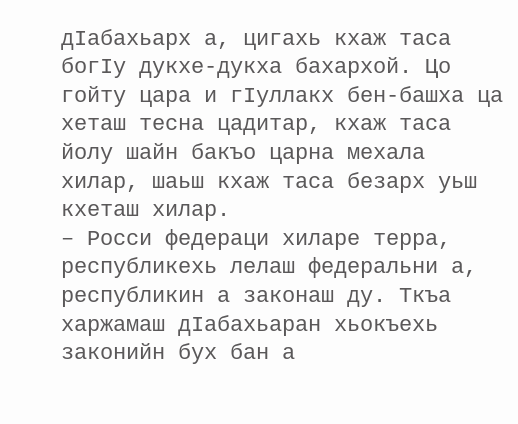дIабахьарх а, цигахь кхаж таса богIу дукхе-дукха бахархой. Цо гойту цара и гIуллакх бен-башха ца хеташ тесна цадитар, кхаж таса йолу шайн бакъо царна мехала хилар, шаьш кхаж таса безарх уьш кхеташ хилар.
– Росси федераци хиларе терра, республикехь лелаш федеральни а, республикин а законаш ду. Ткъа харжамаш дIабахьаран хьокъехь законийн бух бан а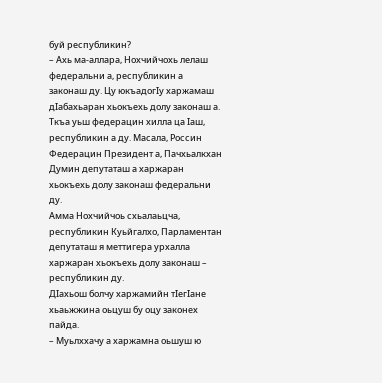буй республикин?
– Ахь ма-аллара, Нохчийчохь лелаш федеральни а, республикин а законаш ду. Цу юкъадогIу харжамаш дIабахьаран хьокъехь долу законаш а. Ткъа уьш федерацин хилла ца Iаш, республикин а ду. Масала, Россин Федерацин Президент а, Пачхьалкхан Думин депутаташ а харжаран хьокъехь долу законаш федеральни ду.
Амма Нохчийчоь схьалаьцча, республикин Куьйгалхо, Парламентан депутаташ я меттигера урхалла харжаран хьокъехь долу законаш – республикин ду.
ДIахьош болчу харжамийн тIегIане хьаьжжина оьцуш бу оцу законех пайда.
– Муьлххачу а харжамна оьшуш ю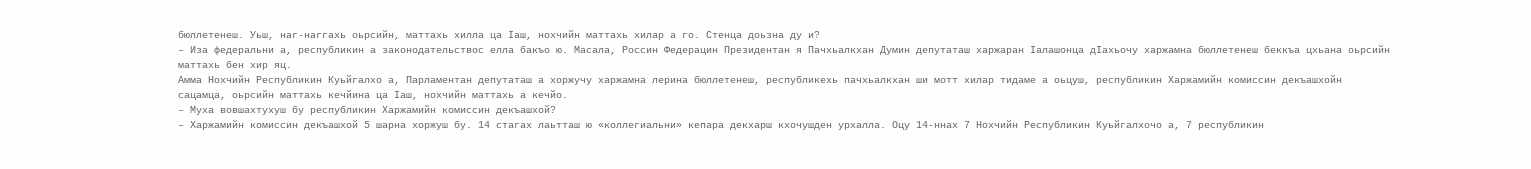бюллетенеш. Уьш, наг-наггахь оьрсийн, маттахь хилла ца Iаш, нохчийн маттахь хилар а го. Стенца доьзна ду и?
– Иза федеральни а, республикин а законодательствос елла бакъо ю. Масала, Россин Федерацин Президентан я Пачхьалкхан Думин депутаташ харжаран Iалашонца дIахьочу харжамна бюллетенеш беккъа цхьана оьрсийн маттахь бен хир яц.
Амма Нохчийн Республикин Куьйгалхо а, Парламентан депутаташ а хоржучу харжамна лерина бюллетенеш, республикехь пачхьалкхан ши мотт хилар тидаме а оьцуш, республикин Харжамийн комиссин декъашхойн сацамца, оьрсийн маттахь кечйина ца Iаш, нохчийн маттахь а кечйо.
– Муха вовшахтухуш бу республикин Харжамийн комиссин декъашхой?
– Харжамийн комиссин декъашхой 5 шарна хоржуш бу. 14 стагах лаьтташ ю «коллегиальни» кепара декхарш кхочушден урхалла. Оцу 14-ннах 7 Нохчийн Республикин Куьйгалхочо а, 7 республикин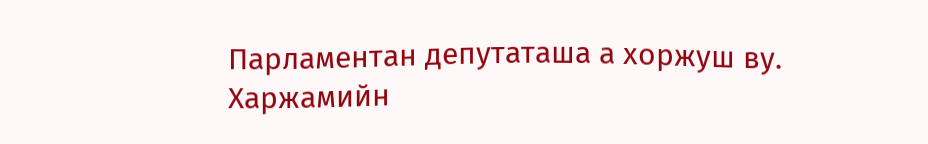Парламентан депутаташа а хоржуш ву.
Харжамийн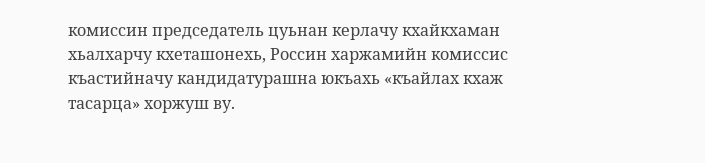комиссин председатель цуьнан керлачу кхайкхаман хьалхарчу кхеташонехь, Россин харжамийн комиссис къастийначу кандидатурашна юкъахь «къайлах кхаж тасарца» хоржуш ву.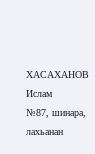ХАСАХАНОВ Ислам
№87, шинара, лахьанан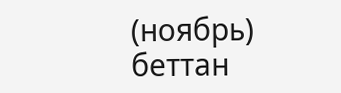(ноябрь) беттан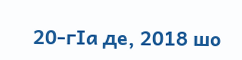20-гIа де, 2018 шо